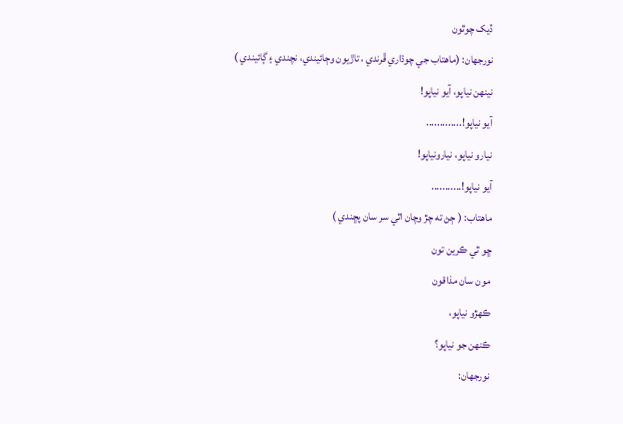ڏيک چوٿون
نورجهان: (ماهتاب جي چوڌاري ڦرندي ، تاڙيون وڄائيندي، نچندي ۽ ڳائيندي )
نينهن نياپو، آيو نياپو!
آيو نياپو!.............
نيارو نياپو، نيارونياپو!
آيو نياپو!...........
ماهتاب: ( ڄڻ ته چڙ وچان اٿي سر سان پڇندي )
ڇو ٿي ڪرين تون
مون سان مذاقون
ڪهڙو نياپو،
ڪنهن جو نياپو؟
نورجھان: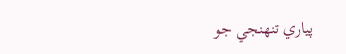پياري تنهنجي جو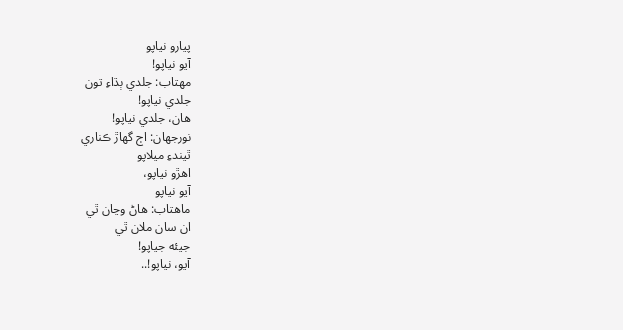پيارو نياپو
آيو نياپو!
مهتاب: جلدي ٻڌاءِ تون
جلدي نياپو!
هان، جلدي نياپو!
نورجھان: اڄ گھاڙ ڪناري
ٿيندءِ ميلاپو
اهڙو نياپو،
آيو نياپو
ماهتاب: هاڻ وڃان ٿي
ان سان ملان ٿي
جيئه جياپو!
آيو، نياپو!..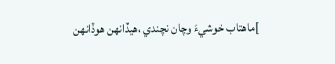]ماهتاب خوشيءَ وچان نچندي ،هيڏانهن هوڏانهن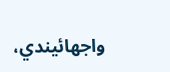واجھائيندي،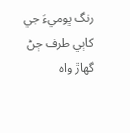رنگ ڀوميءَ جي کاٻي طرف ڄڻ گھاڙ واه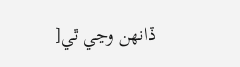ڏانهن وڃي ٿي[